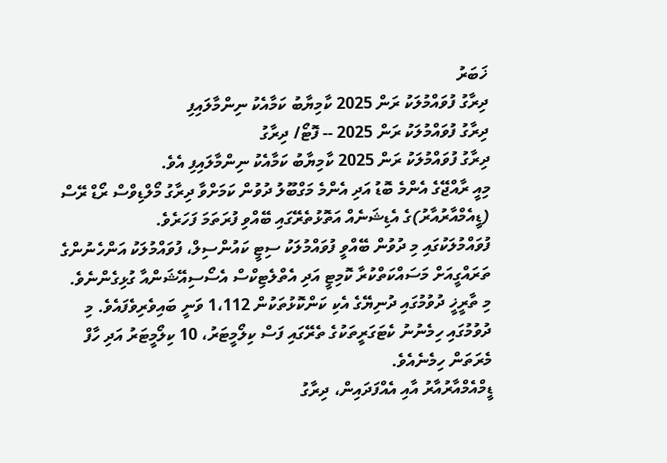ޚަބަރު
ދިރާގު ފުވައްމުލަކު ރަން 2025 ކާމިޔާބު ކަމާއެކު ނިންމާލައިފި
ދިރާގު ފުވައްމުލަކު ރަން 2025 -- ފޮޓޯ/ ދިރާގު
ދިރާގު ފުވައްމުލަކު ރަން 2025 ކާމިޔާބު ކަމާއެކު ނިންމާލައިފި އެވެ.
މިއީ ރާއްޖޭގެ އެންމެ ބޮޑު އަދި އެންމެ މަގްބޫލު ދުވުން ކަމަށްވާ ދިރާގު މޯލްޑިވްސް ރޯޑް ރޭސް (ޑީއެމްއާރުއާރު)ގެ އެޑިޝަނެއް އަތޮޅުތެރޭގައި ބޭއްވި ފުރަތަމަ ފަހަރެވެ.
ފުވައްމުލަކުގައި މި ދުވުން ބޭއްވީ ފުވައްމުލަކު ސިޓީ ކައުންސިލް، ފުވައްމުލަކު އަންހެނުންގެ ތަރައްގީއަށް މަސައްކަތްކުރާ ކޮމިޓީ އަދި އެތްލެޓިކްސް އެސޯސިއޭޝަންއާ ގުޅިގެންނެވެ.
މި ތާރީޚީ ދުވުމުގައި ދުނިޔޭގެ އެކި ކަންކޮޅުތަކުން 1،112 ވަނީ ބައިވެރިވެފައެވެ. މި ދުވުމުގައި ހިމެނުނު ކެޓަގަރީތަކުގެ ތެރޭގައި ފަސް ކިލޯމީޓަރު، 10 ކިލޯމީޓަރު އަދި ހާފް މެރަތަން ހިމެނެއެވެ.
ޑީމްއެމްއާރުއާރު އާއި އެއްފަދައިން، ދިރާގު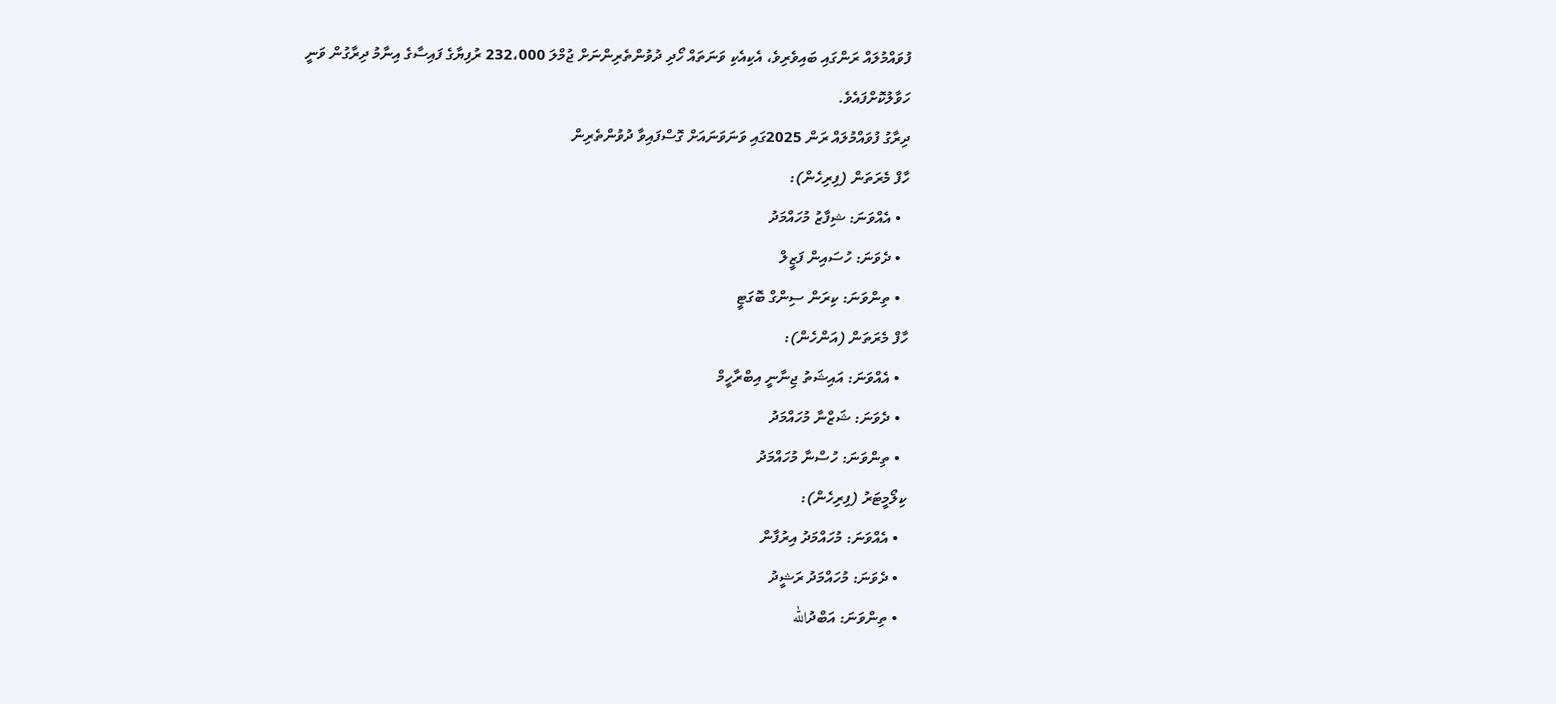ފުވައްމުލައް ރަންގައި ބައިވެރިވެ، އެކިއެކި ވަނަތައް ހޯދި ދުވުންތެރިންނަށް ޖުމްލަ 232،000 ރުފިޔާގެ ފައިސާގެ އިނާމު ދިރާގުން ވަނީ ހަވާލުކޮށްފައެވެ.
ދިރާގު ފުވައްމުލައް ރަން 2025ގައި ވަނަވަނައަށް ގޮސްފައިވާ ދުވުންތެރިން
ހާފް މެރަތަން (ފިރިހެން):
  • އެއްވަނަ: ޝިފާޒު މުހައްމަދު
  • ދެވަނަ: ހުސައިން ފަޒީލް
  • ތިންވަނަ: ކިރަން ސިންގް ބޮގަޓީ
ހާފް މެރަތަން (އަންހެން):
  • އެއްވަނަ: އައިޝަތު ޖިނާނީ އިބްރާހީމް
  • ދެވަނަ: ޝަޒްނާ މުހައްމަދު
  • ތިންވަނަ: ހުސްނާ މުހައްމަދު
ކިލޯމީޓަރު (ފިރިހެން):
  • އެއްވަނަ: މުހައްމަދު އިރުފާން
  • ދެވަނަ: މުހައްމަދު ރަޝީދު
  • ތިންވަނަ: އަބްދުالله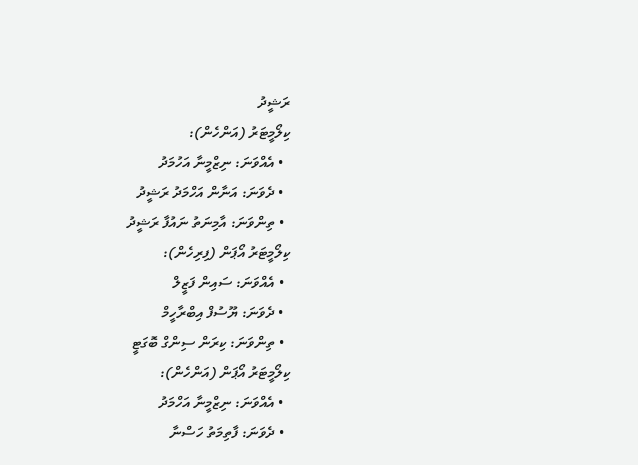ރަޝީދު
ކިލޯމީޓަރު (އަންހެން):
  • އެއްވަނަ: ނިޒްމީނާ އަހުމަދު
  • ދެވަނަ: އަނާން އަހްމަދު ރަޝީދު
  • ތިންވަނަ: އާމިނަތު ނައުފާ ރަޝީދު
ކިލޯމީޓަރު އޯޕަން (ފިރިހެން):
  • އެއްވަނަ: ސައިން ފަޒީލް
  • ދެވަނަ: ޔޫސުފް އިބްރާހީމް
  • ތިންވަނަ: ކިރަން ސިންގް ބޮގަޓީ
ކިލޯމީޓަރު އޯޕަން (އަންހެން):
  • އެއްވަނަ: ނިޒްމީނާ އަހްމަދު
  • ދެވަނަ: ފާތިމަތު ހަސްނާ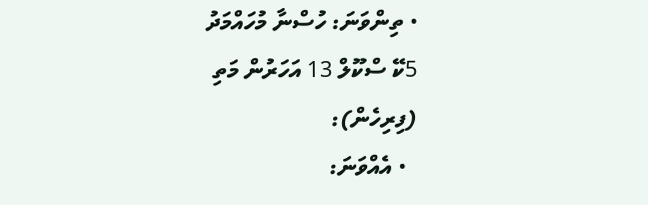• ތިންވަނަ: ހުސްނާ މުހައްމަދު
5ކޭ ސްކޫލް 13 އަހަރުން މަތި (ފިރިހެން):
  • އެއްވަނަ: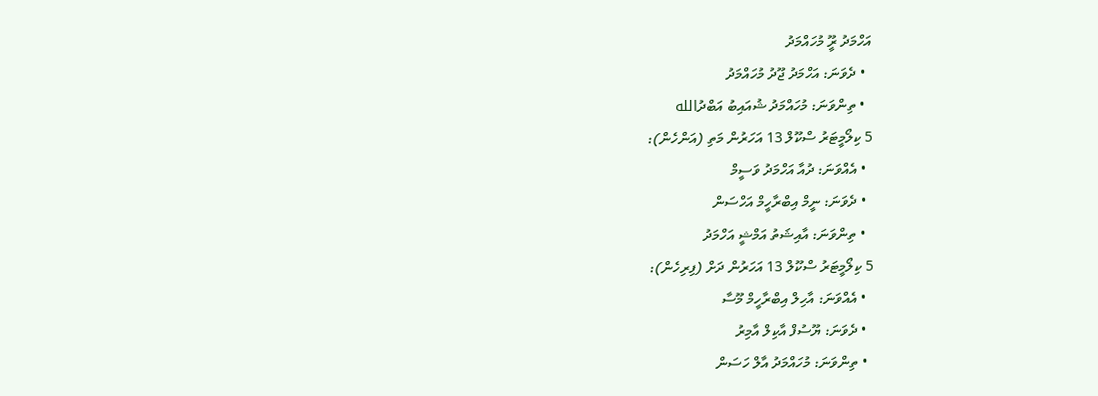އަހްމަދު ރޫީ މުހައްމަދު
  • ދެވަނަ: އަހްމަދު ޖޫދު މުހައްމަދު
  • ތިންވަނަ: މުހައްމަދު ޝުއައިބު އަބްދުالله
5 ކިލޯމީޓަރު ސްކޫލް 13 އަހަރުން މަތި (އަންހެން):
  • އެއްވަނަ: ދުއާ އަހްމަދު ވަސީމް
  • ދެވަނަ: ނީމް އިބްރާހީމް އަހްސަން
  • ތިންވަނަ: އާއިޝަތު އަމްޝީ އަހްމަދު
5 ކިލޯމީޓަރު ސްކޫލް 13 އަހަރުން ދަށް (ފިރިހެން):
  • އެއްވަނަ: އާހިލް އިބްރާހީމް މޫސާ
  • ދެވަނަ: ޔޫސުފް އާކިލް އާމިރު
  • ތިންވަނަ: މުހައްމަދު އާލް ހަސަން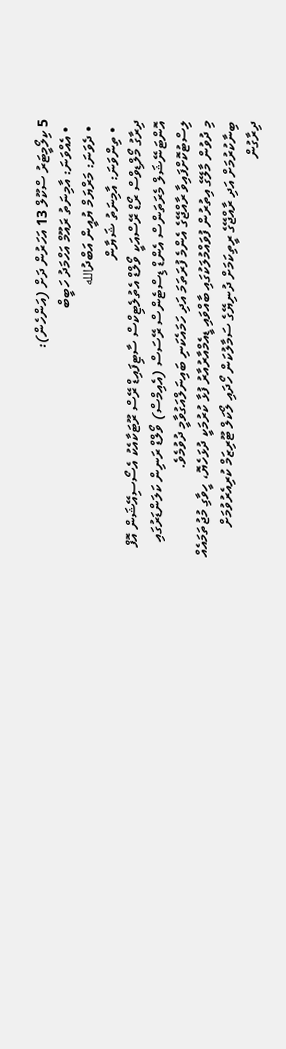5 ކިލޯމީޓަރު ސްކޫލް 13 އަހަރުން ދަށް (އަންހެން):
  • އެއްވަނަ: އާމިނަތު ރައޫމް އަހްމަދު ހަބީބް
  • ދެވަނަ: މަރްޔަމް ޔުއީން އަބްދުالله
  • ތިންވަނަ: އާމިނަތު ޝަޔާން
ދިރާގު މޯލްޑިވްސް ރޯޑް ރޭސްއަކީ ވޯލްޑް އެތުލެޓިކްސް ސާޓިފައިޑް ރޭސް ރޫޓަކާއެކު އެސޯސިއޭޝަން އޮފް އޮންޓަނޭޝަލް މެރަތަންސް އެންޑް ޑިސްޓެންސް ރޭސަސް (އެއިމްސް) ވޯލްޑް ރަނިން ކަލަންޑަރުގައި ލިސްޓުކޮށްފައިވާ ރާއްޖޭގެ އެންމެ ފުރަތަމަ އަދި ހަމައެކަނި ބައިނަލްއަގުވާމީ ދުވުމެވެ.
މި ދުވުން މާލޭގެ އިތުރުން ފުވައްމުލަކުގައި ބާއްވައި ޑީއެމްއާރުއާރު ފުޅާ ކުރުމަކީ ދުޅަހެޔޮ، ހީވާގި މުޖުތަމައެއް ބިނާކުރުމަށް އަދި ރާއްޖޭގެ ރީތިކަމަށް ދުނިޔޭގެ ސަމާލުކަން ހޯދައި ލޯކަލް ޓޫރިޒަމް ކުރިއެރުވުމަށް ދިރާގުން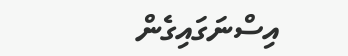އިސްނަގައިގެން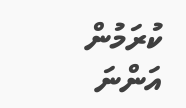ކުރަމުން އަންނަ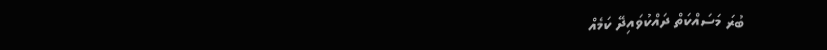ބުރަ މަސައްކަތް ދައްކުވައިދޭ ކަމެއް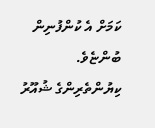ކަމަށް އެ ކުންފުނިން ބުންޏެވެ.
ކިޔުންތެރިންގެ ޝުއޫރު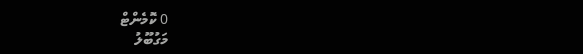0 ކޮމެންޓް
މަގުބޫލު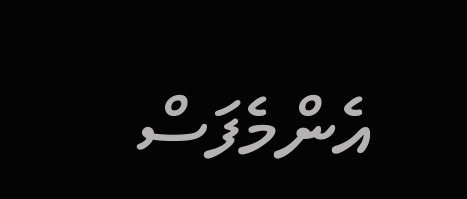އެންމެފަސް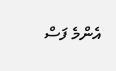އެންމެ ފަސް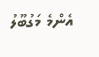އެންމެ މަގުބޫލު